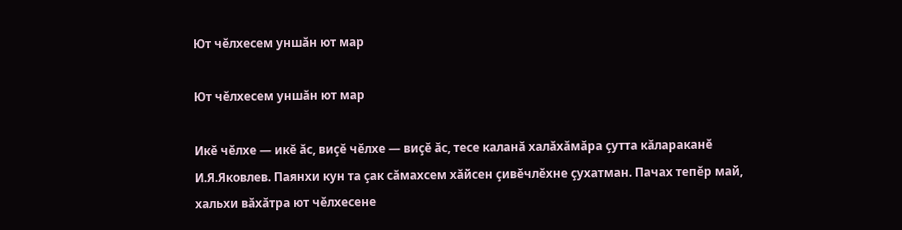Ют чĕлхесем уншăн ют мар

Ют чĕлхесем уншăн ют мар

Икĕ чĕлхе — икĕ ăс, виçĕ чĕлхе — виçĕ ăс, тесе каланă халăхăмăра çутта кăлараканĕ И.Я.Яковлев. Паянхи кун та çак сăмахсем хăйсен çивĕчлĕхне çухатман. Пачах тепĕр май, хальхи вăхăтра ют чĕлхесене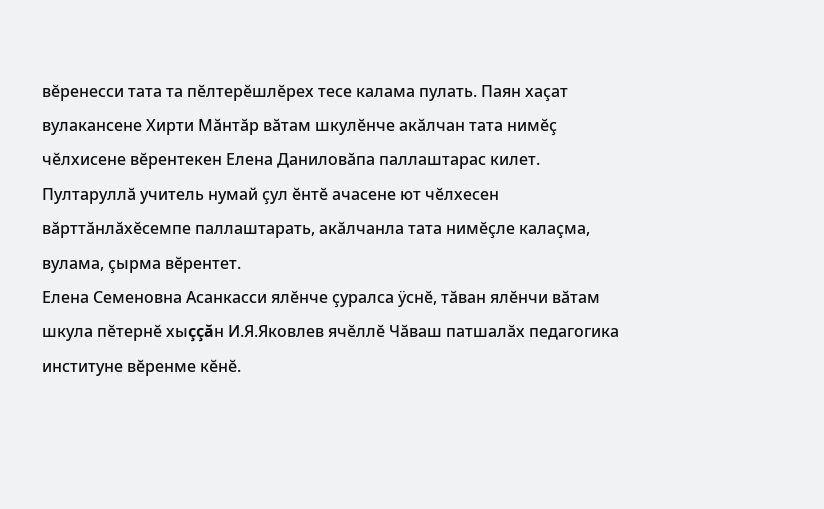вĕренесси тата та пĕлтерĕшлĕрех тесе калама пулать. Паян хаçат вулакансене Хирти Мăнтăр вăтам шкулĕнче акăлчан тата нимĕç чĕлхисене вĕрентекен Елена Даниловăпа паллаштарас килет. Пултаруллă учитель нумай çул ĕнтĕ ачасене ют чĕлхесен вăрттăнлăхĕсемпе паллаштарать, акăлчанла тата нимĕçле калаçма, вулама, çырма вĕрентет.
Елена Семеновна Асанкасси ялĕнче çуралса ÿснĕ, тăван ялĕнчи вăтам шкула пĕтернĕ хыççăн И.Я.Яковлев ячĕллĕ Чăваш патшалăх педагогика институне вĕренме кĕнĕ.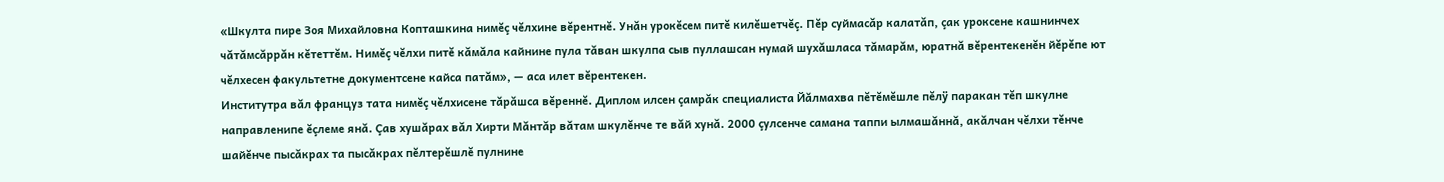«Шкулта пире Зоя Михайловна Копташкина нимĕç чĕлхине вĕрентнĕ. Унăн урокĕсем питĕ килĕшетчĕç. Пĕр суймасăр калатăп, çак уроксене кашнинчех чăтăмсăррăн кĕтеттĕм. Нимĕç чĕлхи питĕ кăмăла кайнине пула тăван шкулпа сыв пуллашсан нумай шухăшласа тăмарăм, юратнă вĕрентекенĕн йĕрĕпе ют чĕлхесен факультетне документсене кайса патăм», — аса илет вĕрентекен.
Институтра вăл француз тата нимĕç чĕлхисене тăрăшса вĕреннĕ. Диплом илсен çамрăк специалиста Йăлмахва пĕтĕмĕшле пĕлÿ паракан тĕп шкулне направленипе ĕçлеме янă. Çав хушăрах вăл Хирти Мăнтăр вăтам шкулĕнче те вăй хунă. 2000 çулсенче самана таппи ылмашăннă, акăлчан чĕлхи тĕнче шайĕнче пысăкрах та пысăкрах пĕлтерĕшлĕ пулнине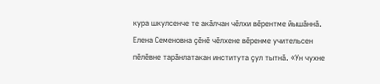кура шкулсенче те акăлчан чĕлхи вĕрентме йышăннă. Елена Семеновна çĕнĕ чĕлхене вĕренме учительсен пĕлĕвне тарăнлатакан института çул тытнă. «Ун чухне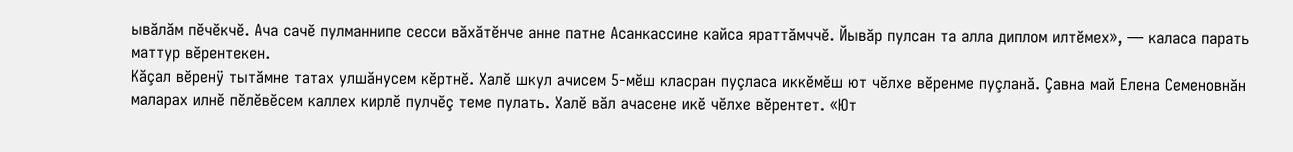ывăлăм пĕчĕкчĕ. Ача сачĕ пулманнипе сесси вăхăтĕнче анне патне Асанкассине кайса яраттăмччĕ. Йывăр пулсан та алла диплом илтĕмех», — каласа парать маттур вĕрентекен.
Кăçал вĕренÿ тытăмне татах улшăнусем кĕртнĕ. Халĕ шкул ачисем 5-мĕш класран пуçласа иккĕмĕш ют чĕлхе вĕренме пуçланă. Çавна май Елена Семеновнăн маларах илнĕ пĕлĕвĕсем каллех кирлĕ пулчĕç теме пулать. Халĕ вăл ачасене икĕ чĕлхе вĕрентет. «Ют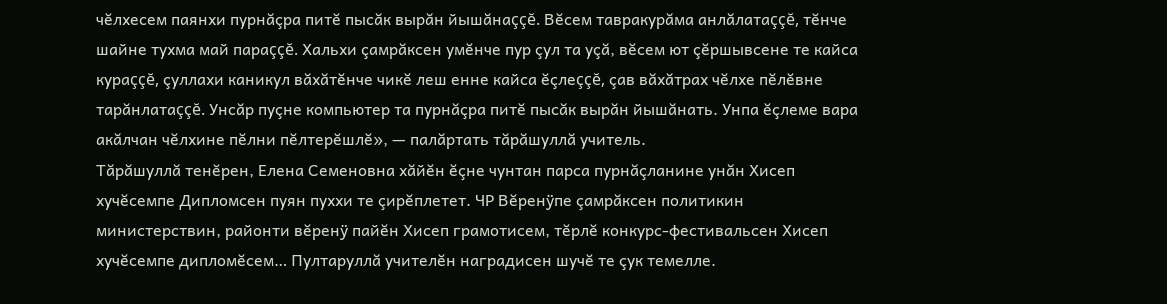чĕлхесем паянхи пурнăçра питĕ пысăк вырăн йышăнаççĕ. Вĕсем тавракурăма анлăлатаççĕ, тĕнче шайне тухма май параççĕ. Хальхи çамрăксен умĕнче пур çул та уçă, вĕсем ют çĕршывсене те кайса кураççĕ, çуллахи каникул вăхăтĕнче чикĕ леш енне кайса ĕçлеççĕ, çав вăхăтрах чĕлхе пĕлĕвне тарăнлатаççĕ. Унсăр пуçне компьютер та пурнăçра питĕ пысăк вырăн йышăнать. Унпа ĕçлеме вара акăлчан чĕлхине пĕлни пĕлтерĕшлĕ», — палăртать тăрăшуллă учитель.
Тăрăшуллă тенĕрен, Елена Семеновна хăйĕн ĕçне чунтан парса пурнăçланине унăн Хисеп хучĕсемпе Дипломсен пуян пуххи те çирĕплетет. ЧР Вĕренÿпе çамрăксен политикин министерствин, районти вĕренÿ пайĕн Хисеп грамотисем, тĕрлĕ конкурс-фестивальсен Хисеп хучĕсемпе дипломĕсем… Пултаруллă учителĕн наградисен шучĕ те çук темелле.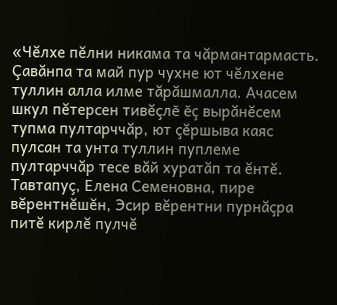«Чĕлхе пĕлни никама та чăрмантармасть. Çавăнпа та май пур чухне ют чĕлхене туллин алла илме тăрăшмалла. Ачасем шкул пĕтерсен тивĕçлĕ ĕç вырăнĕсем тупма пултарччăр, ют çĕршыва каяс пулсан та унта туллин пуплеме пултарччăр тесе вăй хуратăп та ĕнтĕ. Тавтапуç, Елена Семеновна, пире вĕрентнĕшĕн, Эсир вĕрентни пурнăçра питĕ кирлĕ пулчĕ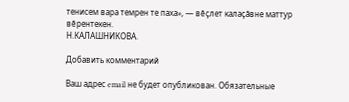тенисем вара темрен те паха», — вĕçлет калаçăвне маттур вĕрентекен.
Н.КАЛАШНИКОВА.

Добавить комментарий

Ваш адрес email не будет опубликован. Обязательные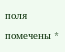поля помечены *